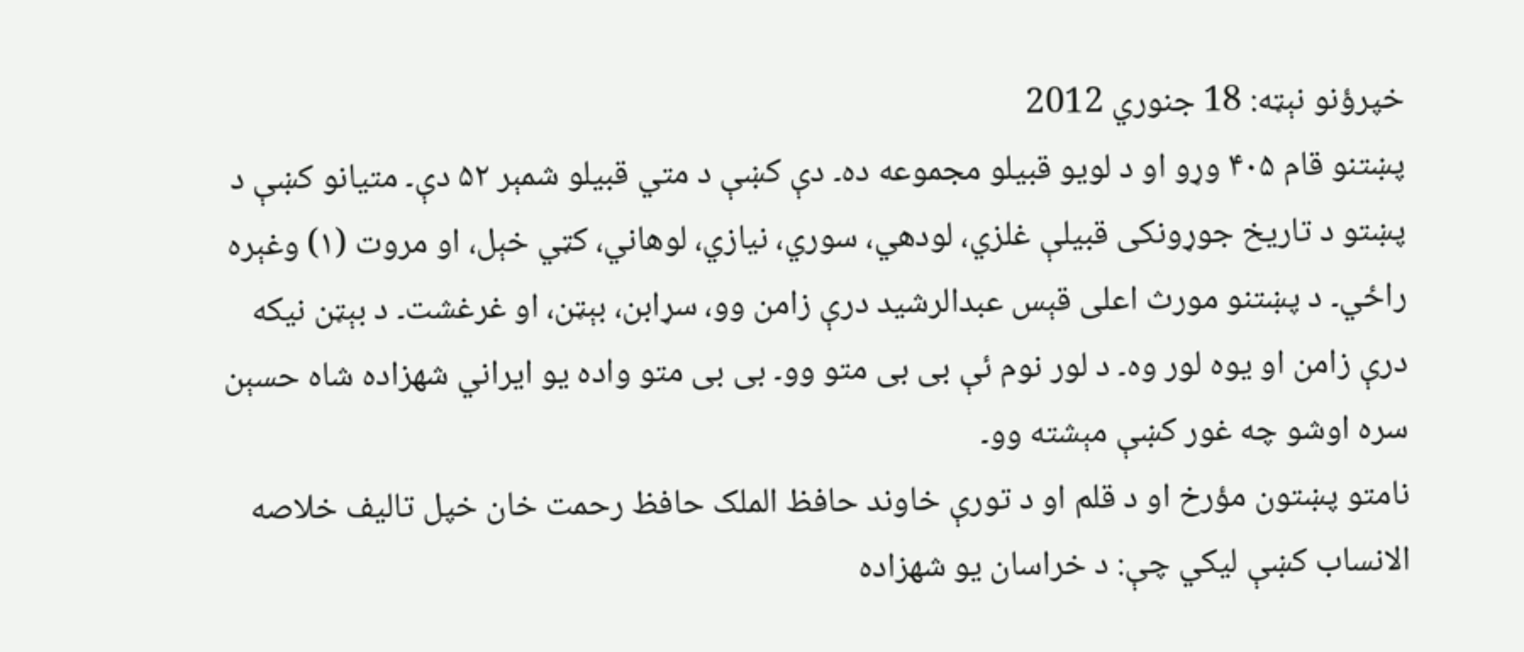خپرؤنو نېټه: 18 جنوري 2012
پښتنو قام ۴۰۵ وړو او د لويو قبيلو مجموعه ده۔ دې کښې د متي قبيلو شمېر ۵۲ دې۔ متيانو کښې د پښتو د تاريخ جوړونکی قبيلې غلزي، لودهي، سوري، نيازي، لوهاني، کټي خېل، او مروت (۱) وغېره راځي۔ د پښتنو مورث اعلی قېس عبدالرشيد درې زامن وو، سړابن، بېټن، او غرغشت۔ د بېټن نيکه درې زامن او يوه لور وه۔ د لور نوم ئې بی بی متو وو۔ بی بی متو واده يو ايراني شهزاده شاه حسېن سره اوشو چه غور کښې مېشته وو۔
نامتو پښتون مؤرخ او د قلم او د تورې خاوند حافظ الملک حافظ رحمت خان خپل تاليف خلاصه الانساب کښې ليکي چې: د خراسان يو شهزاده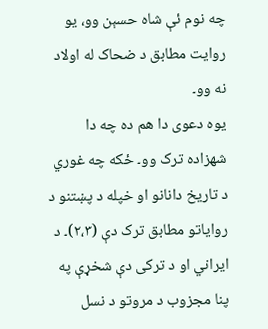چه نوم ئې شاه حسېن وو، يو روايت مطابق د ضحاک له اولاد نه وو۔
يوه دعوی دا هم ده چه دا شهزاده ترک وو۔ ځکه چه غوري د تاريخ دانانو او خپله د پښتنو د رواياتو مطابق ترک دې (۲،۳)۔ د ايراني او د ترکی دې شخړې په پنا مجزوب د مروتو د نسل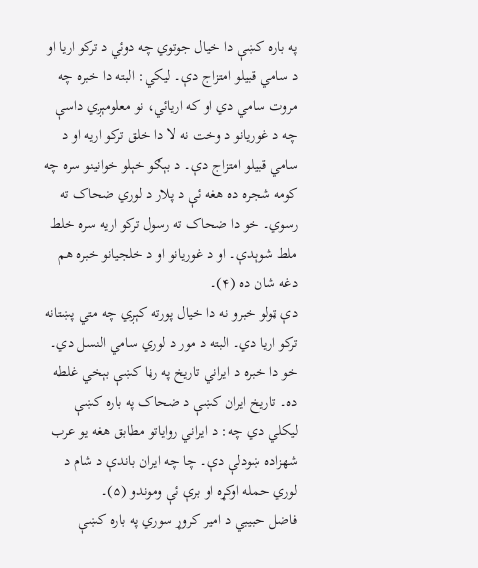په باره کښې دا خيال جوتوي چه دوئي د ترکو اريا او د سامي قبيلو امتزاج دې۔ ليکي: البته دا خبره چه مروت سامي دي او که اريائي، نو معلومېږي داسې چه د غوريانو د وخت نه لا دا خلق ترکو اريه او د سامي قبيلو امتزاج دې۔ د بېګو خېلو خوانينو سره چه کومه شجره ده هغه ئې د پلار د لوري ضحاک ته رسوي۔ خو دا ضحاک ته رسول ترکو اريه سره خلط ملط شوېدې۔ او د غوريانو او د خلجيانو خبره هم دغه شان ده (۴)۔
دې ټولو خبرو نه دا خيال پورته کېږي چه متي پښتانه ترکو اريا دي۔ البته د مور د لوري سامي النسل دي۔ خو دا خبره د ايراني تاريخ په رڼا کښې بېخي غلطه ده۔ تاريخ ايران کښې د ضحاک په باره کښې ليکلي دي چه: د ايراني رواياتو مطابق هغه يو عرب شهزاده ښودلې دې۔ چا چه ايران باندې د شام د لوري حمله اوکړه او برې ئې وموندو (۵)۔
فاضل حبيبي د امير کروړ سوري په باره کښې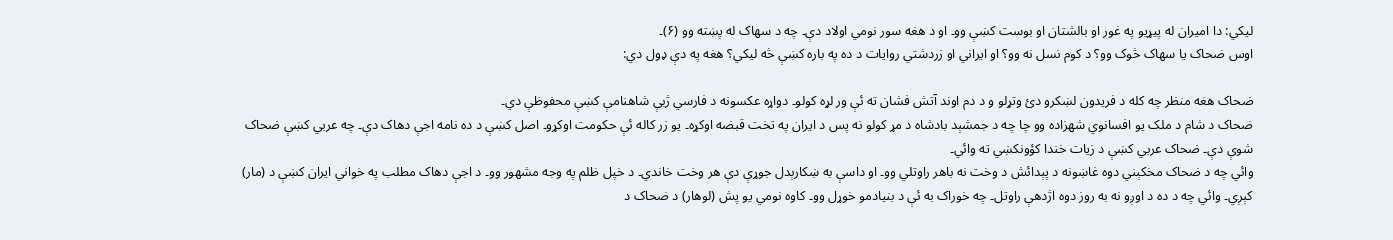ليکي: دا اميران له پيړيو په غور او بالشتان او بوست کښې وو۔ او د هغه سور نومي اولاد دې۔ چه د سهاک له پښته وو (۶)۔
اوس ضحاک يا سهاک څوک وو؟ د کوم نسل نه وو؟ او ايراني او زردشتي روايات د ده په باره کښې څه ليکي؟ هغه په دې ډول دي:

ضحاک هغه منظر چه کله د فريدون لښکرو دئ وتړلو و د دم اوند آتش فشان ته ئې ور لړه کولو۔ دواړه عکسونه د فارسي ژبې شاهنامې کښې محفوظې دي۔
ضحاک د شام د ملک يو افسانوي شهزاده وو چا چه د جمشېد بادشاه د مړ کولو نه پس د ايران په تخت قبضه اوکړه۔ يو زر کاله ئې حکومت اوکړو۔ اصل کښې د ده نامه اجې دهاک دې۔ چه عربي کښې ضحاک شوې دې۔ ضحاک عربي کښې د زيات خندا کؤونکښي ته وائي۔
وائي چه د ضحاک مخکېني دوه غاښونه د پېدائش د وخت نه باهر راوتلي وو۔ او داسې به ښکارېدل جوړې دې هر وخت خاندي۔ د خپل ظلم په وجه مشهور وو۔ د اجې دهاک مطلب په خواني ايران کښې د (مار) کېږي۔ وائي چه د ده د اوږو نه به روز دوه اژدهې راوتل۔ چه خوراک به ئې د بنيادمو خوړل وو۔ کاوه نومي يو پش (لوهار) د ضحاک د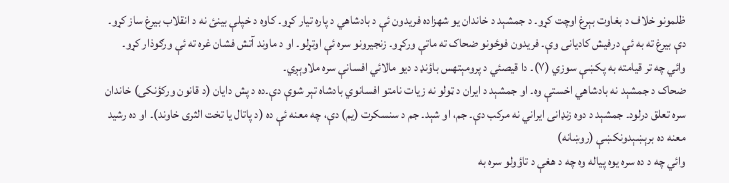ظلمونو خلاف د بغاوت بېرغ اوچت کړو۔ د جمشېد د خاندان يو شهزاده فريدون ئې د بادشاهي د پاره تيار کړو۔ کاوه د خپلې بينئ نه د انقلاب بيرغ ساز کړو۔ دې بيرغ ته به ئې درفيش کاديانی وې۔ فريدون فوځونو ضحاک ته ماتې ورکړو۔ زنجيرونو سره ئې اوتړلو۔ او د ماوند آتش فشان غره ته ئې ورګوذار کړو۔ وائي چه تر قيامته به پکښې سوزي (۷)۔ دا قيصئي د پرومېتهس باؤنډ د ديو مالائي افسانې سره ملاوېږي۔
ضحاک د جمشېد نه بادشاهي اخستې وه۔ او جمشېد د ايران د ټولو نه زيات نامتو افسانوي بادشاه تېر شوې دې۔ده د پش دايان (د قانون ورکؤنکی) خاندان سره تعلق درلود۔ جمشېد د دوه زنډانی ايراني نه مرکب دې۔ جم، او شېد۔ جم د سنسکرت (يم) دې، چه معنه ئې ده (د پاتال يا تخت الثری خاوند)۔ او ده رشيد معنه ده برېښېدونکښې (روښانه)
وائي چه د ده سره يوه پياله وه چه د هغې د تاؤولو سره به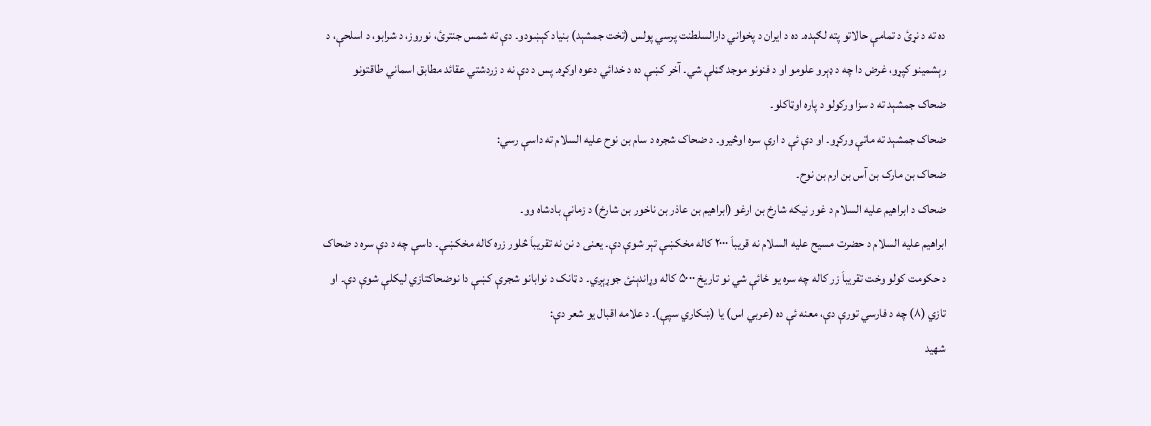ده ته د نړئ د تمامې حالاتو پته لګېده۔ ده د ايران د پخواني دارالسلطنت پرسي پولس (تخت جمشېد) بنياد کېښودو۔ دې ته شمس جنترئ، نوروز، د شرابو، د اسلحې، د رېشمينو کپړو، غرض دا چه د ډېرو علومو او د فنونو موجد ګڼلې شي۔ آخر کښې ده د خدائي دعوه اوکړه۔ پس د دې نه د زردشتي عقائد مطابق اسماني طاقتونو ضحاک جمشېد ته د سزا ورکولو د پاره اوټاکلو۔
ضحاک جمشېد ته ماتې ورکړو۔ او دې ئې د ارې سره اوڅيرو۔ د ضحاک شجره د سام بن نوح عليه السلام ته داسې رسي:
ضحاک بن مارک بن آس بن ارم بن نوح۔
ضحاک د ابراهيم عليه السلام د غور نيکه شارخ بن ارغو (ابراهيم بن عاذر بن ناخور بن شارخ) د زمانې بادشاه وو۔
ابراهيم عليه السلام د حضرت مسيح عليه السلام نه قريباَ ۲۰۰۰ کاله مخکښې تېر شوې دې۔ يعنی د نن نه تقريباَ څلور زره کاله مخکښې۔ داسې چه د دې سره د ضحاک د حکومت کولو وخت تقريباَ زر کاله چه سره يو ځائې شي نو تاريخ ۵۰۰۰ کاله وړاندېنئ جوړېږي۔ د ټانک د نوابانو شجرې کښې دا نوضحاکتازي ليکلې شوې دې۔ او تازي (۸) چه د فارسي تورې دې، معنه ئې ده (عربي اس) يا (ښکاري سپې)۔ د علامه اقبال يو شعر دې:
شهيد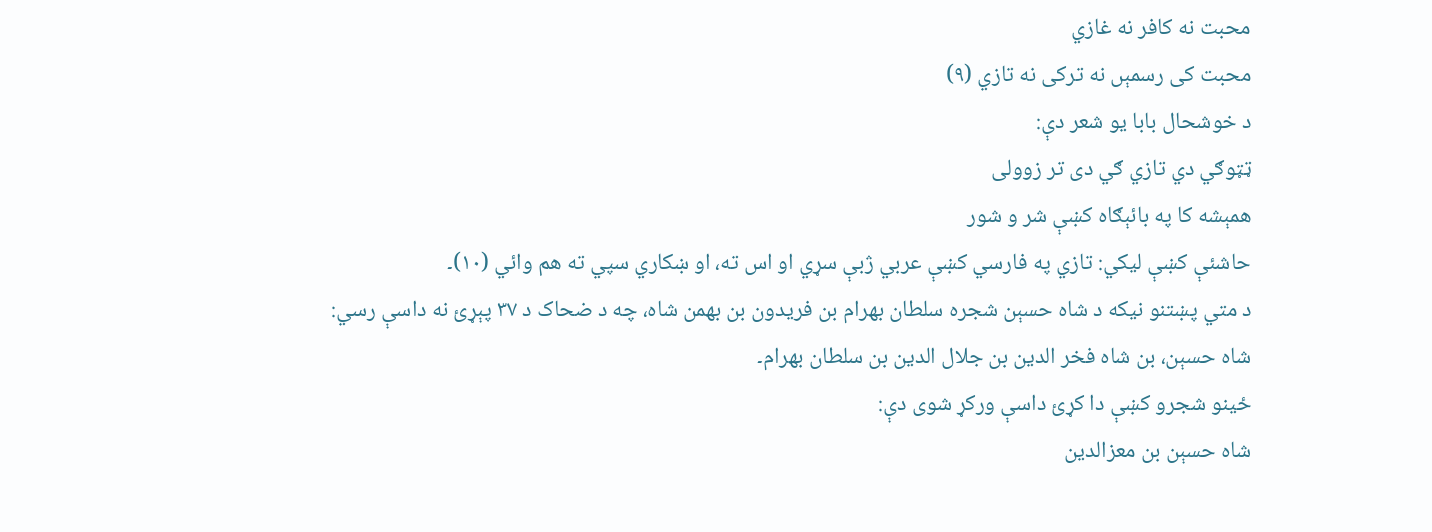محبت نه کافر نه غازي
محبت کی رسمېں نه ترکی نه تازي (۹)
د خوشحال بابا يو شعر دې:
ټټوګي دي تازي ګي دی تر زوولی
همېشه کا په بائېګاه کښې شر و شور
حاشئې کښې ليکي: تازي په فارسي کښې عربي ژبې سړي او اس ته، او ښکاري سپي ته هم وائي (۱۰)۔
د متي پښتنو نيکه د شاه حسېن شجره سلطان بهرام بن فريدون بن بهمن شاه، چه د ضحاک د ۳۷ پېړئ نه داسې رسي:
شاه حسېن، بن شاه فخر الدين بن جلال الدين بن سلطان بهرام۔
ځينو شجرو کښې دا کړئ داسې ورکړ شوی دې:
شاه حسېن بن معزالدين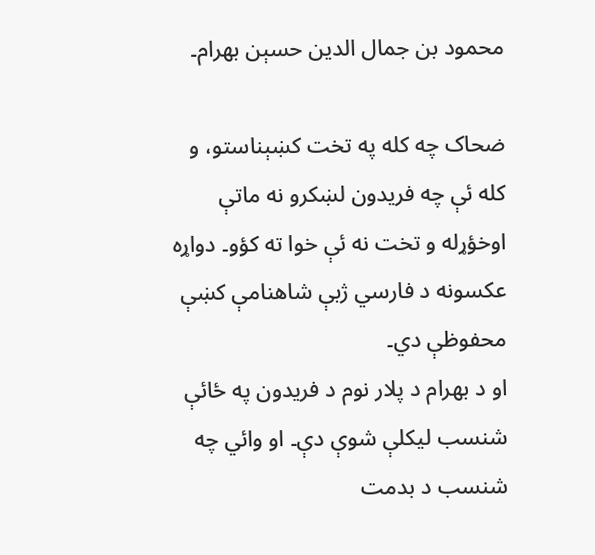محمود بن جمال الدين حسېن بهرام۔

ضحاک چه کله په تخت کښېناستو، و کله ئې چه فريدون لښکرو نه ماتې اوخؤړله و تخت نه ئې خوا ته کؤو۔ دواړه عکسونه د فارسي ژبې شاهنامې کښې محفوظې دي۔
او د بهرام د پلار نوم د فريدون په ځائې شنسب ليکلې شوې دې۔ او وائي چه شنسب د بدمت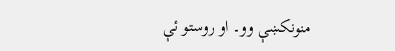منونکښې وو۔ او روستو ئې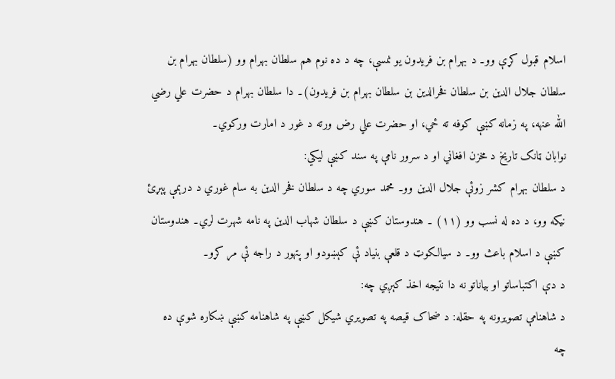اسلام قبول کړې وو۔ د بهرام بن فريدون يو نمسې، چه د ده نوم هم سلطان بهرام وو (سلطان بهرام بن سلطان جلال الدين بن سلطان فخرالدين بن سلطان بهرام بن فريدون)۔ دا سلطان بهرام د حضرت علي رضي الله عنهه، په زمانه کښې کوفه ته ځي، او حضرت علي رض ورته د غور د امارت ورکوي۔
نوابان ټانک تاريخ د مخزن افغاني او د سرور نامې په سند کښې ليکي:
د سلطان بهرام کشر زوئې جلال الدين وو۔ محمد سوري چه د سلطان فخر الدين به سام غوري د درېمې پېړئ نيکه وو، د ده له نسب وو (۱۱) ۔ هندوستان کښې د سلطان شهاب الدين په نامه شهرت لري۔ هندوستان کښې د اسلام باعث وو۔ د سيالکوټ د قلعې بنياد ئې کېښودو او پتهور د راجه ئې مړ کړو۔
د دې اکتباساتو او بياناتو نه دا نتيجه اخذ کېږي چه:
د شاهنامې تصويرونه په حقله: د ضحاک قيصه په تصويري شيکل کښې په شاهنامه کښې ښکاره شوې ده چه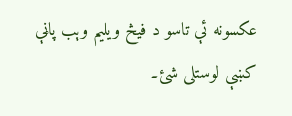عکسونه ئې تاسو د فيڅ ويليم وېب پاڼې کښې لوستلی شئ۔